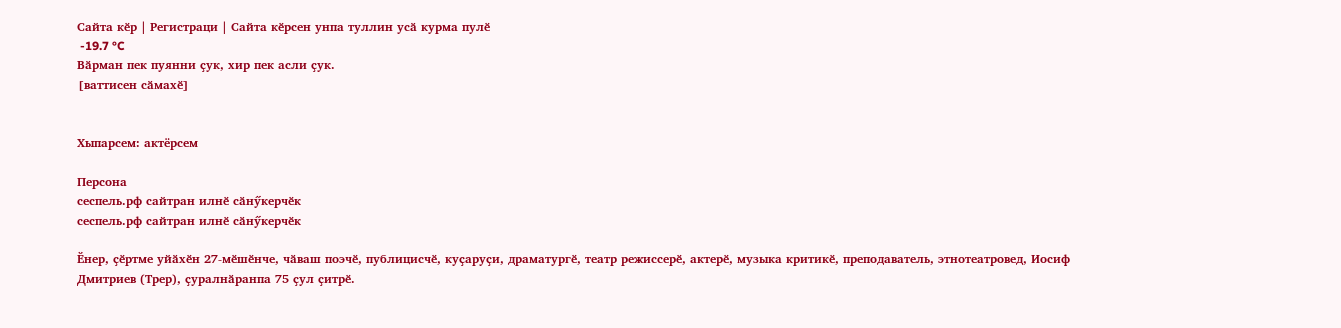Сайта кӗр | Регистраци | Сайта кӗрсен унпа туллин усӑ курма пулӗ
 -19.7 °C
Вӑрман пек пуянни ҫук, хир пек асли ҫук.
[ваттисен сӑмахӗ]


Хыпарсем: актёрсем

Персона
сеспель.рф сайтран илнӗ сӑнӳкерчӗк
сеспель.рф сайтран илнӗ сӑнӳкерчӗк

Ӗнер, ҫӗртме уйӑхӗн 27-мӗшӗнче, чӑваш поэчӗ, публицисчӗ, куҫаруҫи, драматургӗ, театр режиссерӗ, актерӗ, музыка критикӗ, преподаватель, этнотеатровед, Иосиф Дмитриев (Трер), ҫуралнӑранпа 75 ҫул ҫитрӗ.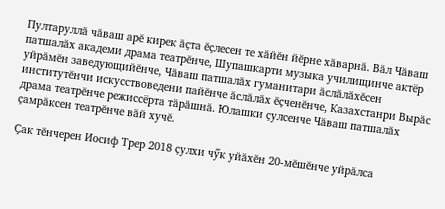Пултаруллӑ чӑваш арӗ кирек ӑҫта ӗҫлесен те хӑйӗн йӗрне хӑварнӑ. Вӑл Чӑваш патшалӑх академи драма театрӗнче, Шупашкарти музыка училищинче актёр уйрӑмӗн заведующийӗнче, Чӑваш патшалӑх гуманитари ӑслӑлӑхӗсен институтӗнчи искусствоведени пайӗнче ӑслӑлӑх ӗҫченӗнче, Казахстанри Вырӑс драма театрӗнче режиссёрта тӑрӑшнӑ. Юлашки ҫулсенче Чӑваш патшалӑх ҫамрӑксен театрӗнче вӑй хучӗ.

Ҫак тӗнчерен Иосиф Трер 2018 ҫулхи чӳк уйӑхӗн 20-мӗшӗнче уйрӑлса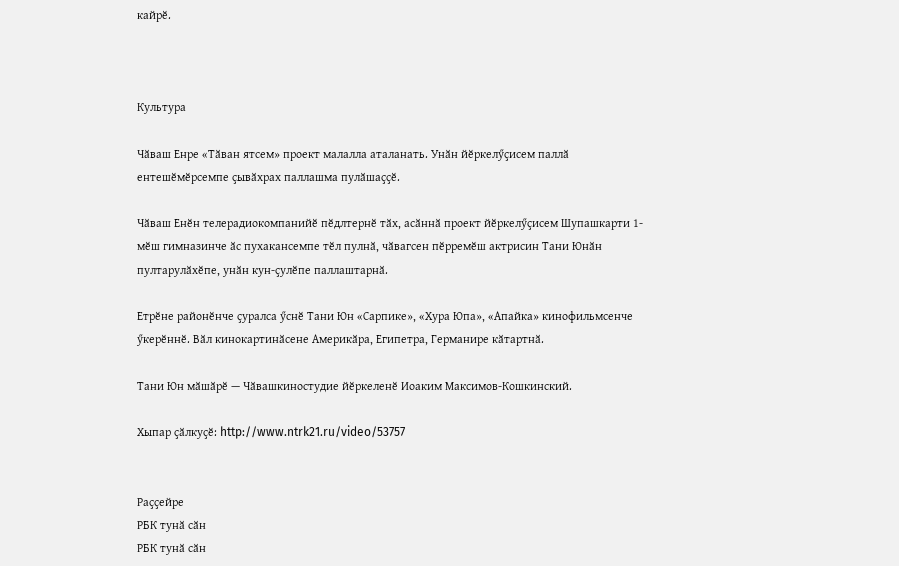кайрӗ.



Культура

Чӑваш Енре «Тӑван ятсем» проект малалла аталанать. Унӑн йӗркелӳҫисем паллӑ ентешӗмӗрсемпе ҫывӑхрах паллашма пулӑшаҫҫӗ.

Чӑваш Енӗн телерадиокомпанийӗ пӗдлтернӗ тӑх, асӑннӑ проект йӗркелӳҫисем Шупашкарти 1-мӗш гимназинче ӑс пухакансемпе тӗл пулнӑ, чӑвагсен пӗрремӗш актрисин Тани Юнӑн пултарулӑхӗпе, унӑн кун-ҫулӗпе паллаштарнӑ.

Етрӗне районӗнче ҫуралса ӳснӗ Тани Юн «Сарпике», «Хура Юпа», «Апайка» кинофильмсенче ӳкерӗннӗ. Вӑл кинокартинӑсене Америкӑра, Египетра, Германире кӑтартнӑ.

Тани Юн мӑшӑрӗ — Чӑвашкиностудие йӗркеленӗ Иоаким Максимов-Кошкинский.

Хыпар ҫӑлкуҫӗ: http://www.ntrk21.ru/video/53757


Раҫҫейре
РБК тунӑ сӑн
РБК тунӑ сӑн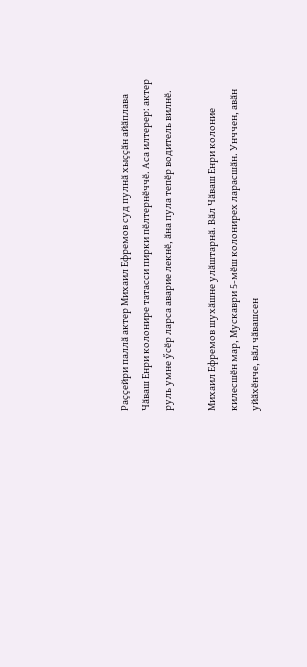Раҫҫейри паллӑ актер Михаил Ефремов суд пулнӑ хыҫҫӑн айӑплава Чӑваш Енри колонире татасси пирки пӗлтернӗччӗ. Аса илтерер: актер руль умне ӳсӗр ларса аварие лекнӗ, ӑна пула тепӗр водитель вилнӗ.

Михаил Ефремов шухӑшне улӑштарнӑ. Вӑл Чӑваш Енри колоние килесшӗн мар, Мускаври 5-мӗш колонирех ларасшӑн. Унччен, авӑн уйӑхӗнче, вӑл чӑвашсен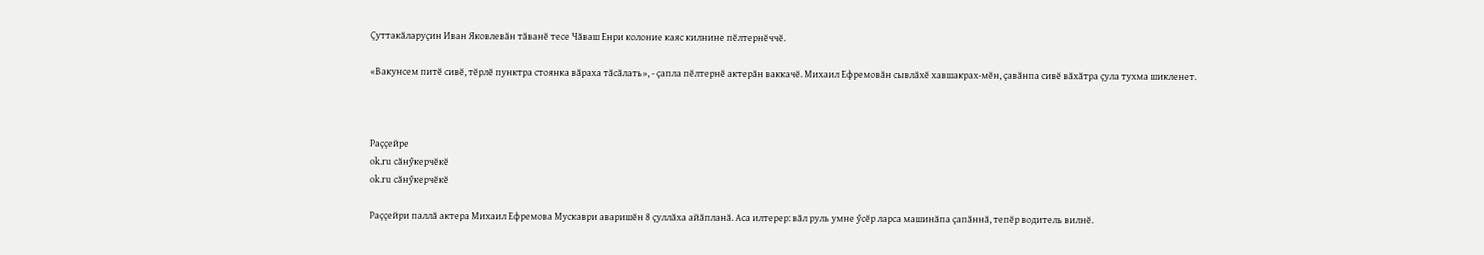Ҫуттакӑларуҫин Иван Яковлевӑн тӑванӗ тесе Чӑваш Енри колоние каяс килнине пӗлтернӗччӗ.

«Вакунсем питӗ сивӗ, тӗрлӗ пунктра стоянка вӑраха тӑсӑлать», - ҫапла пӗлтернӗ актерӑн ваккачӗ. Михаил Ефремовӑн сывлӑхӗ хавшакрах-мӗн, ҫавӑнпа сивӗ вӑхӑтра ҫула тухма шикленет.



Раҫҫейре
ok.ru сӑнӳкерчӗкӗ
ok.ru сӑнӳкерчӗкӗ

Раҫҫейри паллӑ актера Михаил Ефремова Мускаври аваришӗн 8 ҫуллӑха айӑпланӑ. Аса илтерер: вӑл руль умне ӳсӗр ларса машинӑпа ҫапӑннӑ, тепӗр водитель вилнӗ.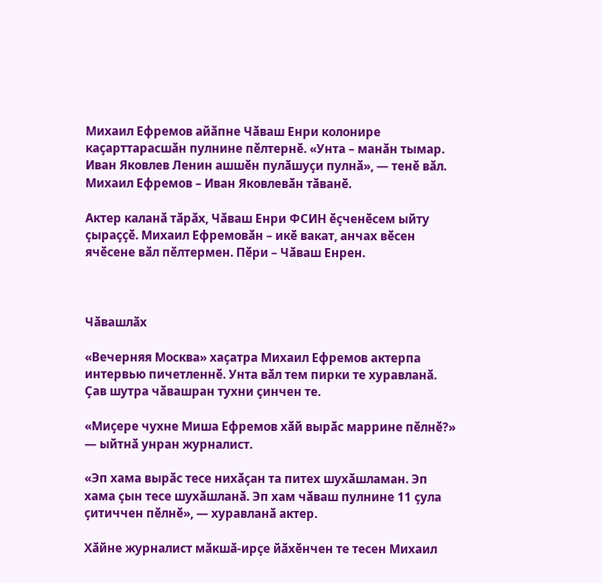Михаил Ефремов айӑпне Чӑваш Енри колонире каҫарттарасшӑн пулнине пӗлтернӗ. «Унта – манӑн тымар. Иван Яковлев Ленин ашшӗн пулӑшуҫи пулнӑ», — тенӗ вӑл. Михаил Ефремов – Иван Яковлевӑн тӑванӗ.

Актер каланӑ тӑрӑх, Чӑваш Енри ФСИН ӗҫченӗсем ыйту ҫыраҫҫӗ. Михаил Ефремовӑн – икӗ вакат, анчах вӗсен ячӗсене вӑл пӗлтермен. Пӗри – Чӑваш Енрен.



Чӑвашлӑх

«Вечерняя Москва» хаҫатра Михаил Ефремов актерпа интервью пичетленнӗ. Унта вӑл тем пирки те хуравланӑ. Ҫав шутра чӑвашран тухни ҫинчен те.

«Миҫере чухне Миша Ефремов хӑй вырӑс маррине пӗлнӗ?» — ыйтнӑ унран журналист.

«Эп хама вырӑс тесе нихӑҫан та питех шухӑшламан. Эп хама ҫын тесе шухӑшланӑ. Эп хам чӑваш пулнине 11 ҫула ҫитиччен пӗлнӗ», — хуравланӑ актер.

Хӑйне журналист мӑкшӑ-ирҫе йӑхӗнчен те тесен Михаил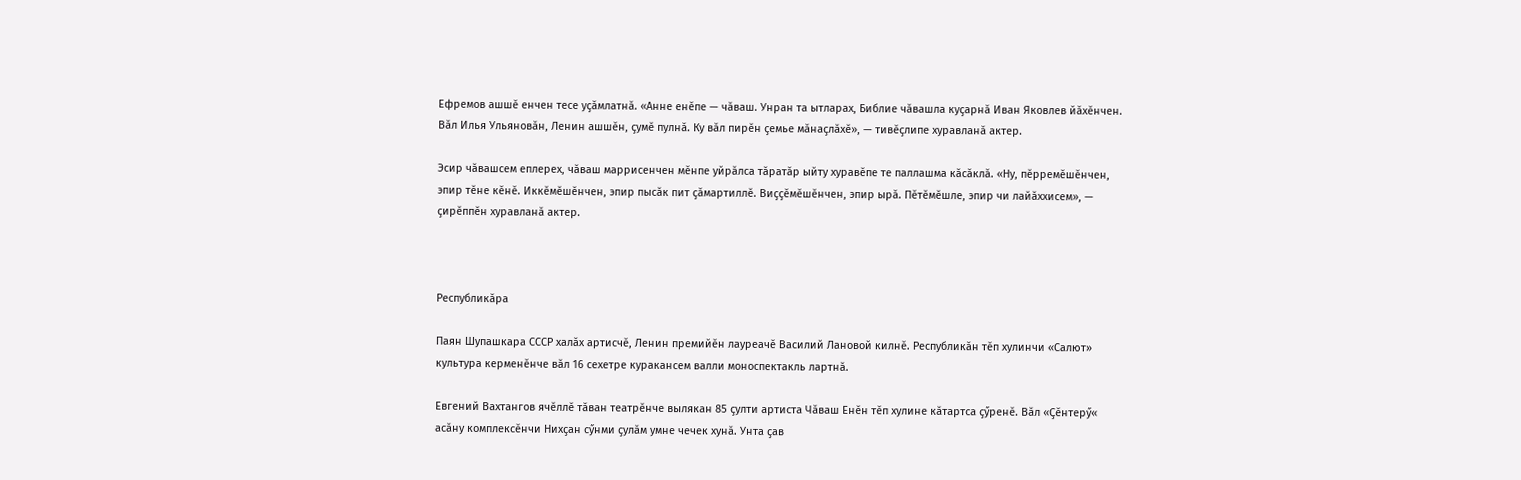Ефремов ашшӗ енчен тесе уҫӑмлатнӑ. «Анне енӗпе — чӑваш. Унран та ытларах, Библие чӑвашла куҫарнӑ Иван Яковлев йӑхӗнчен. Вӑл Илья Ульяновӑн, Ленин ашшӗн, ҫумӗ пулнӑ. Ку вӑл пирӗн ҫемье мӑнаҫлӑхӗ», — тивӗҫлипе хуравланӑ актер.

Эсир чӑвашсем еплерех, чӑваш маррисенчен мӗнпе уйрӑлса тӑратӑр ыйту хуравӗпе те паллашма кӑсӑклӑ. «Ну, пӗрремӗшӗнчен, эпир тӗне кӗнӗ. Иккӗмӗшӗнчен, эпир пысӑк пит ҫӑмартиллӗ. Виҫҫӗмӗшӗнчен, эпир ырӑ. Пӗтӗмӗшле, эпир чи лайӑххисем», — ҫирӗппӗн хуравланӑ актер.



Республикӑра

Паян Шупашкара СССР халӑх артисчӗ, Ленин премийӗн лауреачӗ Василий Лановой килнӗ. Республикӑн тӗп хулинчи «Салют» культура керменӗнче вӑл 16 сехетре куракансем валли моноспектакль лартнӑ.

Евгений Вахтангов ячӗллӗ тӑван театрӗнче вылякан 85 ҫулти артиста Чӑваш Енӗн тӗп хулине кӑтартса ҫӳренӗ. Вӑл «Ҫӗнтерӳ« асӑну комплексӗнчи Нихҫан сӳнми ҫулӑм умне чечек хунӑ. Унта ҫав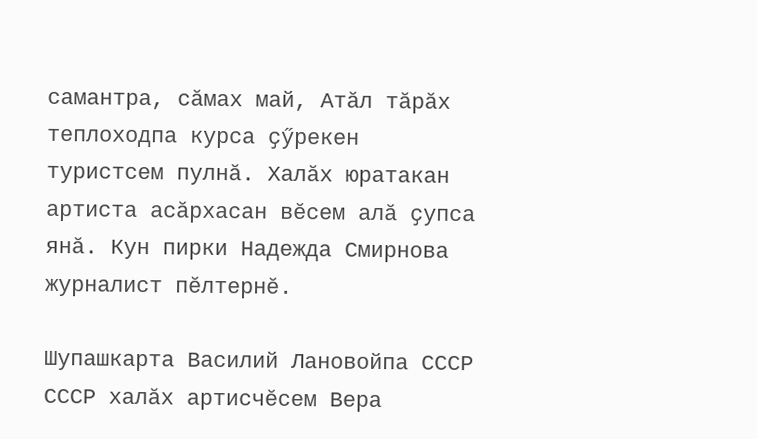самантра, сӑмах май, Атӑл тӑрӑх теплоходпа курса ҫӳрекен туристсем пулнӑ. Халӑх юратакан артиста асӑрхасан вӗсем алӑ ҫупса янӑ. Кун пирки Надежда Смирнова журналист пӗлтернӗ.

Шупашкарта Василий Лановойпа СССР СССР халӑх артисчӗсем Вера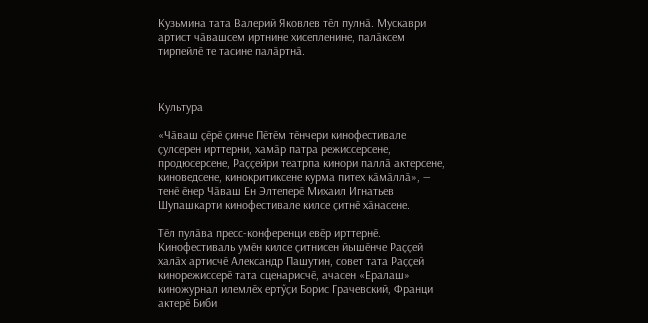Кузьмина тата Валерий Яковлев тӗл пулнӑ. Мускаври артист чӑвашсем иртнине хисепленине, палӑксем тирпейлӗ те тасине палӑртнӑ.



Культура

«Чӑваш ҫӗрӗ ҫинче Пӗтӗм тӗнчери кинофестивале ҫулсерен ирттерни, хамӑр патра режиссерсене, продюсерсене, Раҫҫейри театрпа кинори паллӑ актерсене, киноведсене, кинокритиксене курма питех кӑмӑллӑ», — тенӗ ӗнер Чӑваш Ен Элтеперӗ Михаил Игнатьев Шупашкарти кинофестивале килсе ҫитнӗ хӑнасене.

Тӗл пулӑва пресс-конференци евӗр ирттернӗ. Кинофестиваль умӗн килсе ҫитнисен йышӗнче Раҫҫей халӑх артисчӗ Александр Пашутин, совет тата Раҫҫей кинорежиссерӗ тата сценарисчӗ, ачасен «Ералаш» киножурнал илемлӗх ертӳҫи Борис Грачевский, Франци актерӗ Биби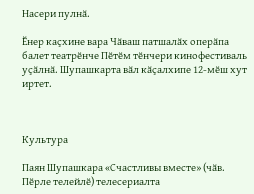Насери пулнӑ.

Ӗнер каҫхине вара Чӑваш патшалӑх оперӑпа балет театрӗнче Пӗтӗм тӗнчери кинофестиваль уҫӑлнӑ. Шупашкарта вӑл кӑҫалхипе 12-мӗш хут иртет.



Культура

Паян Шупашкара «Счастливы вместе» (чӑв. Пӗрле телейлӗ) телесериалта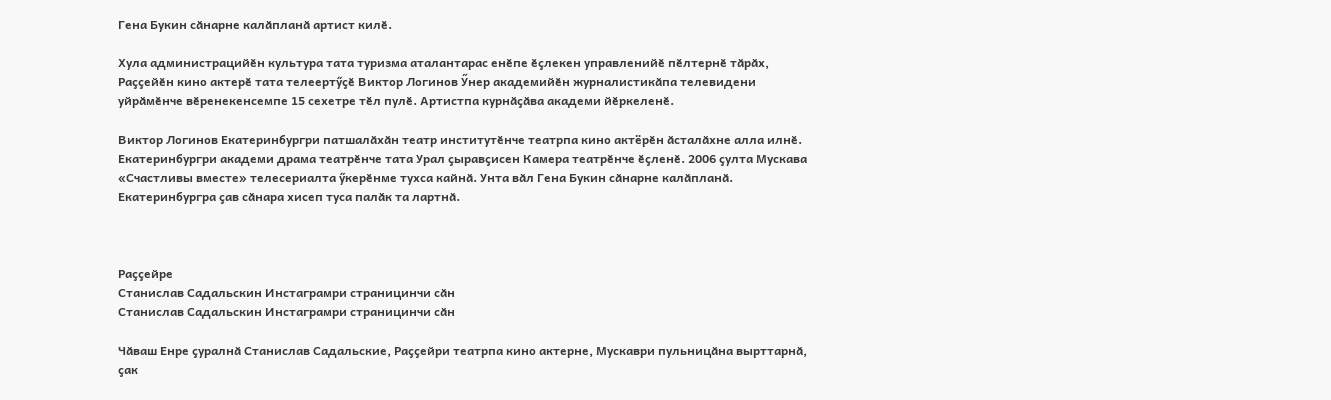Гена Букин сӑнарне калӑпланӑ артист килӗ.

Хула администрацийӗн культура тата туризма аталантарас енӗпе ӗҫлекен управленийӗ пӗлтернӗ тӑрӑх, Раҫҫейӗн кино актерӗ тата телеертӳҫӗ Виктор Логинов Ӳнер академийӗн журналистикӑпа телевидени уйрӑмӗнче вӗренекенсемпе 15 сехетре тӗл пулӗ. Артистпа курнӑҫӑва академи йӗркеленӗ.

Виктор Логинов Екатеринбургри патшалӑхӑн театр институтӗнче театрпа кино актёрӗн ӑсталӑхне алла илнӗ. Екатеринбургри академи драма театрӗнче тата Урал ҫыравҫисен Камера театрӗнче ӗҫленӗ. 2006 ҫулта Мускава «Счастливы вместе» телесериалта ӳкерӗнме тухса кайнӑ. Унта вӑл Гена Букин сӑнарне калӑпланӑ. Екатеринбургра ҫав сӑнара хисеп туса палӑк та лартнӑ.



Раҫҫейре
Станислав Садальскин Инстаграмри страницинчи сӑн
Станислав Садальскин Инстаграмри страницинчи сӑн

Чӑваш Енре ҫуралнӑ Станислав Садальские, Раҫҫейри театрпа кино актерне, Мускаври пульницӑна вырттарнӑ, ҫак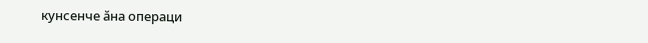кунсенче ӑна операци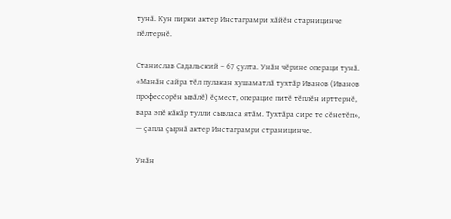тунӑ. Кун пирки актер Инстаграмри хӑйӗн старницинче пӗлтернӗ.

Станислав Садальский – 67 ҫулта. Унӑн чӗрине операци тунӑ. «Манӑн сайра тӗл пулакан хушаматлӑ тухтӑр Иванов (Иванов профессорӗн ывӑлӗ) ӗҫмест, операцие питӗ тӗплӗн ирттернӗ, вара эпӗ кӑкӑр тулли сывласа ятӑм. Тухтӑра сире те сӗнетӗп», — ҫапла ҫырнӑ актер Инстаграмри страницинче.

Унӑн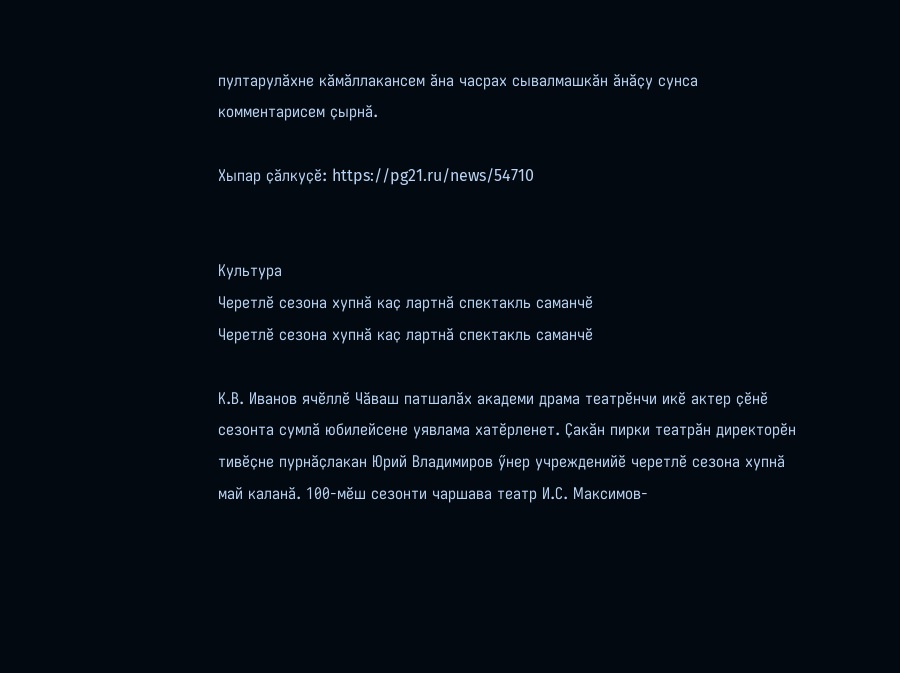пултарулӑхне кӑмӑллакансем ӑна часрах сывалмашкӑн ӑнӑҫу сунса комментарисем ҫырнӑ.

Хыпар ҫӑлкуҫӗ: https://pg21.ru/news/54710


Культура
Черетлӗ сезона хупнӑ каҫ лартнӑ спектакль саманчӗ
Черетлӗ сезона хупнӑ каҫ лартнӑ спектакль саманчӗ

К.В. Иванов ячӗллӗ Чӑваш патшалӑх академи драма театрӗнчи икӗ актер ҫӗнӗ сезонта сумлӑ юбилейсене уявлама хатӗрленет. Ҫакӑн пирки театрӑн директорӗн тивӗҫне пурнӑҫлакан Юрий Владимиров ӳнер учрежденийӗ черетлӗ сезона хупнӑ май каланӑ. 100-мӗш сезонти чаршава театр И.С. Максимов-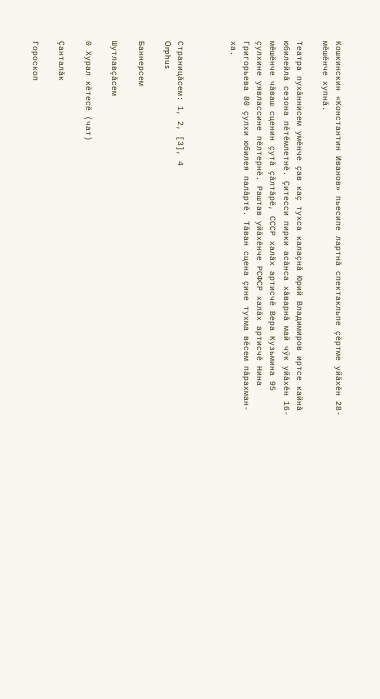Кошкинскин «Константин Иванов» пьесипе лартнӑ спектакльпе ҫӗртме уйӑхӗн 28-мӗшӗнче хупнӑ.

Театра пухӑннисем умӗнче ҫав каҫ тухса калаҫнӑ Юрий Владимиров иртсе кайнӑ юбилейлӑ сезона пӗтӗмлетнӗ. Ҫитесси пирки асӑнса хӑварнӑ май чӳк уйӑхӗн 16-мӗшӗнче чӑваш сценин ҫутӑ ҫӑлтӑрӗ, СССР халӑх артисчӗ Вера Кузьмина 95 ҫулхине уявлассине пӗлтернӗ. Раштав уйӑхӗнче РСФСР халӑх артисчӗ Нина Григорьева 80 ҫулхи юбилея палӑртӗ. Тӑван сцена ҫине тухма вӗсем пӑрахман-ха.



Страницӑсем: 1, 2, [3], 4
Orphus

Баннерсем

Шутлавҫӑсем

0 Хурал кӗтесӗ (чат)

Ҫанталӑк

Гороскоп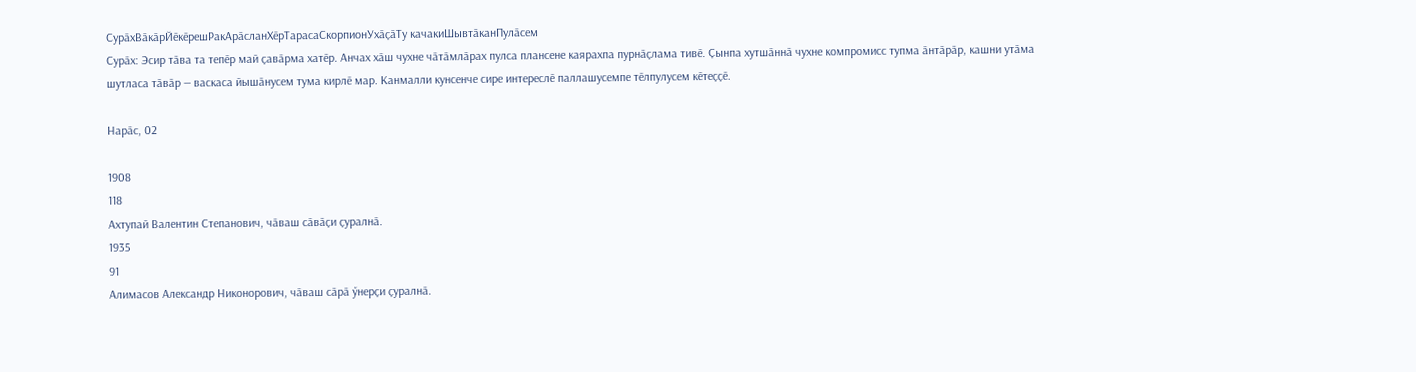СурӑхВӑкӑрЙӗкӗрешРакАрӑсланХӗрТарасаСкорпионУхӑҫӑТу качакиШывтӑканПулӑсем
Сурӑх: Эсир тӑва та тепӗр май ҫавӑрма хатӗр. Анчах хӑш чухне чӑтӑмлӑрах пулса плансене каярахпа пурнӑҫлама тивӗ. Ҫынпа хутшӑннӑ чухне компромисс тупма ӑнтӑрӑр, кашни утӑма шутласа тӑвӑр — васкаса йышӑнусем тума кирлӗ мар. Канмалли кунсенче сире интереслӗ паллашусемпе тӗлпулусем кӗтеҫҫӗ.

Нарӑс, 02

1908
118
Ахтупай Валентин Степанович, чӑваш сӑвӑҫи ҫуралнӑ.
1935
91
Алимасов Александр Никонорович, чӑваш сӑрӑ ӳнерҫи ҫуралнӑ.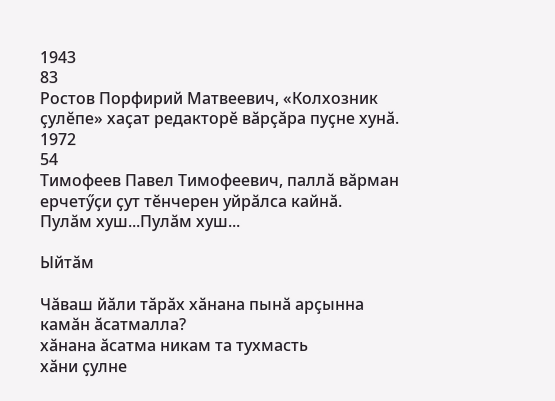1943
83
Ростов Порфирий Матвеевич, «Колхозник ҫулӗпе» хаҫат редакторӗ вӑрҫӑра пуҫне хунӑ.
1972
54
Тимофеев Павел Тимофеевич, паллӑ вӑрман ерчетӳҫи ҫут тӗнчерен уйрӑлса кайнӑ.
Пулӑм хуш...Пулӑм хуш...

Ыйтӑм

Чӑваш йӑли тӑрӑх хӑнана пынӑ арҫынна камӑн ӑсатмалла?
хӑнана ӑсатма никам та тухмасть
хӑни ҫулне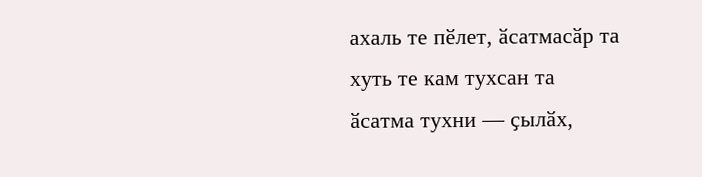ахаль те пӗлет, ӑсатмасӑр та
хуть те кам тухсан та
ӑсатма тухни — ҫылӑх,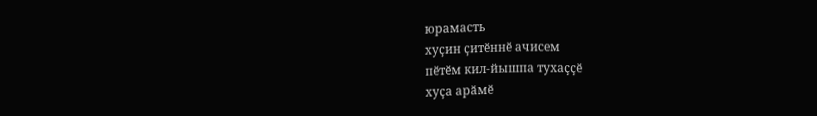юрамасть
хуҫин ҫитӗннӗ ачисем
пӗтӗм кил-йышпа тухаҫҫӗ
хуҫа арӑмӗ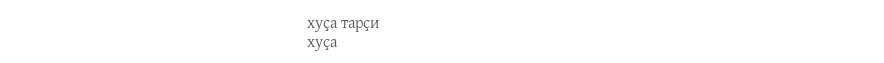хуҫа тарҫи
хуҫа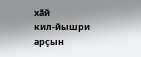хӑй
кил-йышри арҫын